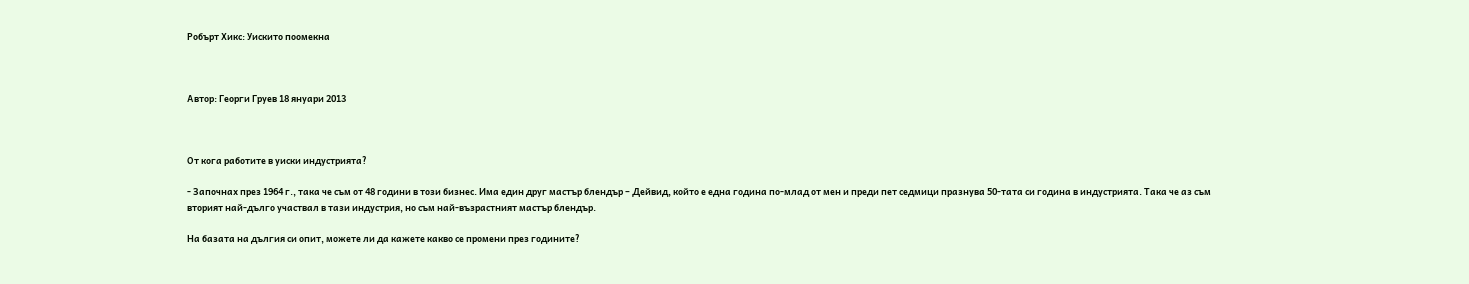Робърт Хикс: Уискито поомекна



Автор: Георги Груев 18 януари 2013



От кога работите в уиски индустрията?

- Започнах през 1964 г., така че съм от 48 години в този бизнес. Има един друг мастър блендър – Дейвид, който е една година по-млад от мен и преди пет седмици празнува 50-тата си година в индустрията. Така че аз съм вторият най-дълго участвал в тази индустрия, но съм най-възрастният мастър блендър.

На базата на дългия си опит, можете ли да кажете какво се промени през годините?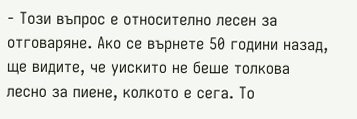- Този въпрос е относително лесен за отговаряне. Ако се върнете 50 години назад, ще видите, че уискито не беше толкова лесно за пиене, колкото е сега. То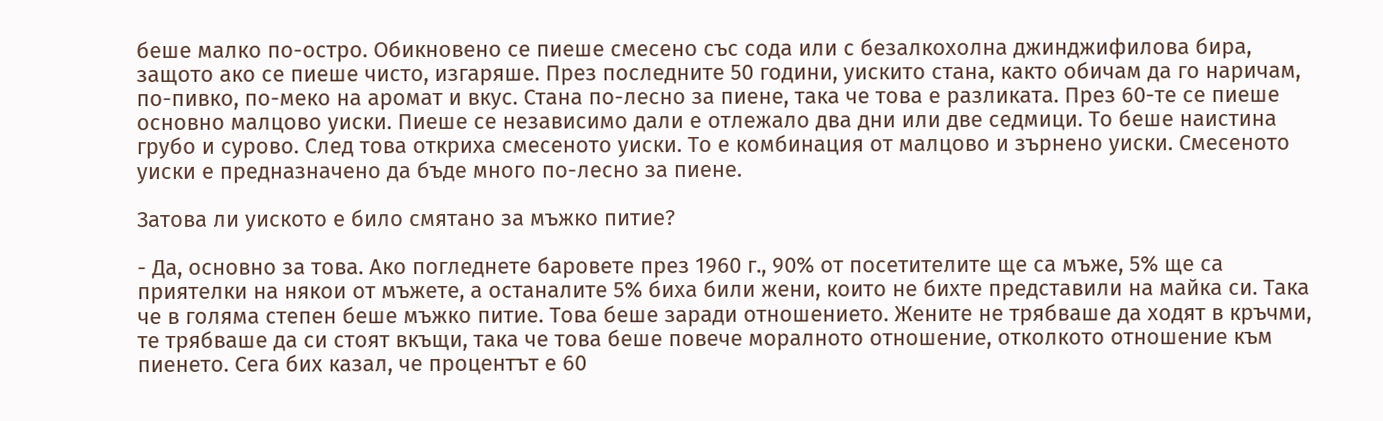беше малко по-остро. Обикновено се пиеше смесено със сода или с безалкохолна джинджифилова бира, защото ако се пиеше чисто, изгаряше. През последните 50 години, уискито стана, както обичам да го наричам, по-пивко, по-меко на аромат и вкус. Стана по-лесно за пиене, така че това е разликата. През 60-те се пиеше основно малцово уиски. Пиеше се независимо дали е отлежало два дни или две седмици. То беше наистина грубо и сурово. След това откриха смесеното уиски. То е комбинация от малцово и зърнено уиски. Смесеното уиски е предназначено да бъде много по-лесно за пиене.

Затова ли уиското е било смятано за мъжко питие?

- Да, основно за това. Ако погледнете баровете през 1960 г., 90% от посетителите ще са мъже, 5% ще са приятелки на някои от мъжете, а останалите 5% биха били жени, които не бихте представили на майка си. Така че в голяма степен беше мъжко питие. Това беше заради отношението. Жените не трябваше да ходят в кръчми, те трябваше да си стоят вкъщи, така че това беше повече моралното отношение, отколкото отношение към пиенето. Сега бих казал, че процентът е 60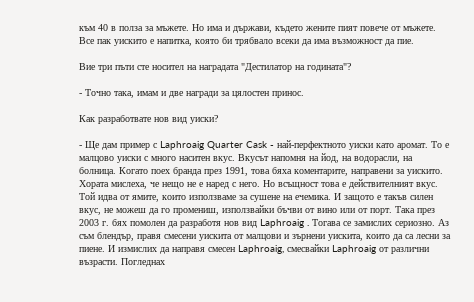към 40 в полза за мъжете. Но има и държави, където жените пият повече от мъжете. Все пак уискито е напитка, която би трябвало всеки да има възможност да пие.

Вие три пъти сте носител на наградата "Дестилатор на годината"?

- Точно така, имам и две награди за цялостен принос.

Как разработвате нов вид уиски?

- Ще дам пример с Laphroaig Quarter Cask - най-перфектното уиски като аромат. То е малцово уиски с много наситен вкус. Вкусът напомня на йод, на водорасли, на болница. Когато поех бранда през 1991, това бяха коментарите, направени за уискито. Хората мислеха, че нещо не е наред с него. Но всъщност това е действителният вкус. Той идва от ямите, които използваме за сушене на ечемика. И защото е такъв силен вкус, не можеш да го промениш, използвайки бъчви от вино или от порт. Така през 2003 г. бях помолен да разработя нов вид Laphroaig . Тогава се замислих сериозно. Аз съм блендър, правя смесени уискита от малцови и зърнени уискита, които да са лесни за пиене. И измислих да направя смесен Laphroaig, смесвайки Laphroaig от различни възрасти. Погледнах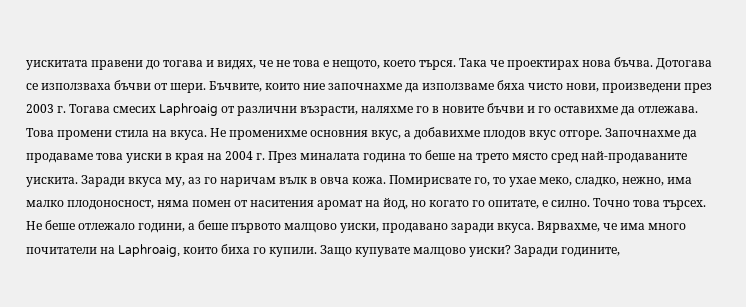уискитата правени до тогава и видях, че не това е нещото, което търся. Така че проектирах нова бъчва. Дотогава се използваха бъчви от шери. Бъчвите, които ние започнахме да използваме бяха чисто нови, произведени през 2003 г. Тогава смесих Laphroaig от различни възрасти, наляхме го в новите бъчви и го оставихме да отлежава. Това промени стила на вкуса. Не променихме основния вкус, а добавихме плодов вкус отгоре. Започнахме да продаваме това уиски в края на 2004 г. През миналата година то беше на трето място сред най-продаваните уискита. Заради вкуса му, аз го наричам вълк в овча кожа. Помирисвате го, то ухае меко, сладко, нежно, има малко плодоносност, няма помен от наситения аромат на йод, но когато го опитате, е силно. Точно това търсех. Не беше отлежало години, а беше първото малцово уиски, продавано заради вкуса. Вярвахме, че има много почитатели на Laphroaig, които биха го купили. Защо купувате малцово уиски? Заради годините,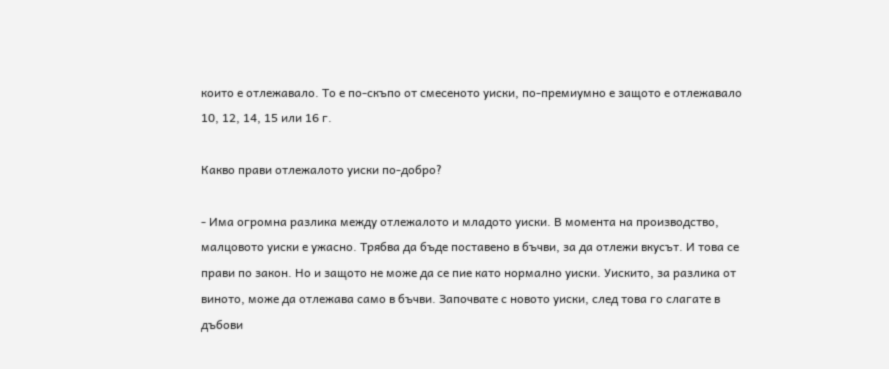които е отлежавало. То е по-скъпо от смесеното уиски, по-премиумно е защото е отлежавало 10, 12, 14, 15 или 16 г.

Какво прави отлежалото уиски по-добро?

- Има огромна разлика между отлежалото и младото уиски. В момента на производство, малцовото уиски е ужасно. Трябва да бъде поставено в бъчви, за да отлежи вкусът. И това се прави по закон. Но и защото не може да се пие като нормално уиски. Уискито, за разлика от виното, може да отлежава само в бъчви. Започвате с новото уиски, след това го слагате в дъбови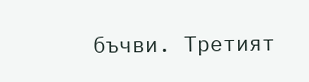бъчви. Третият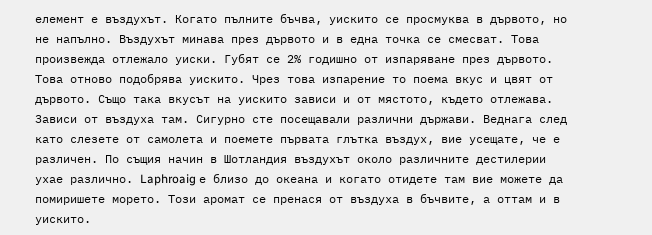елемент е въздухът. Когато пълните бъчва, уискито се просмуква в дървото, но не напълно. Въздухът минава през дървото и в една точка се смесват. Това произвежда отлежало уиски. Губят се 2% годишно от изпаряване през дървото. Това отново подобрява уискито. Чрез това изпарение то поема вкус и цвят от дървото. Също така вкусът на уискито зависи и от мястото, където отлежава. Зависи от въздуха там. Сигурно сте посещавали различни държави. Веднага след като слезете от самолета и поемете първата глътка въздух, вие усещате, че е различен. По същия начин в Шотландия въздухът около различните дестилерии ухае различно. Laphroaig е близо до океана и когато отидете там вие можете да помиришете морето. Този аромат се пренася от въздуха в бъчвите, а оттам и в уискито.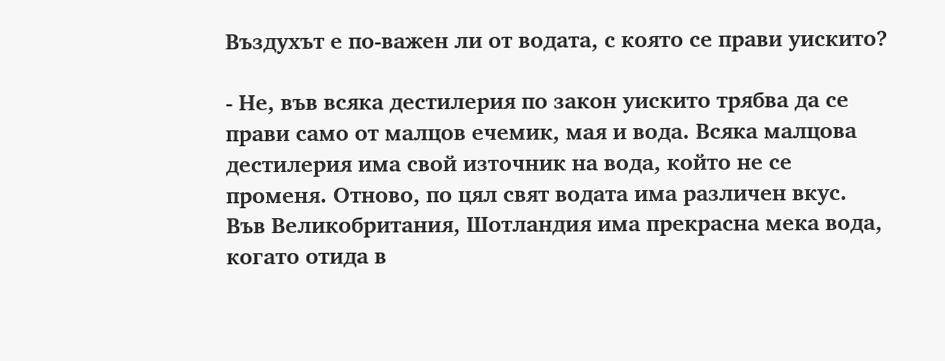Въздухът е по-важен ли от водата, с която се прави уискито?

- Не, във всяка дестилерия по закон уискито трябва да се прави само от малцов ечемик, мая и вода. Всяка малцова дестилерия има свой източник на вода, който не се променя. Отново, по цял свят водата има различен вкус. Във Великобритания, Шотландия има прекрасна мека вода, когато отида в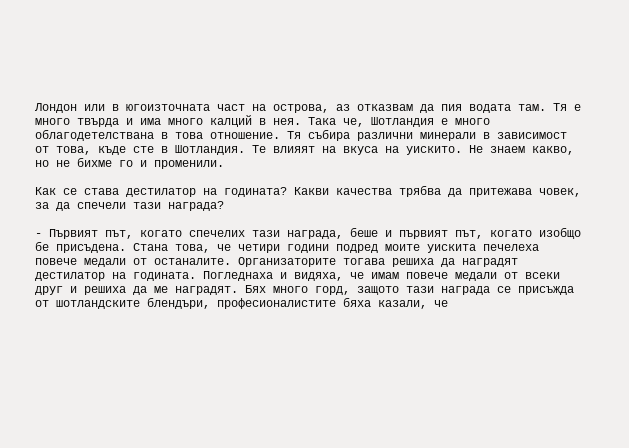Лондон или в югоизточната част на острова, аз отказвам да пия водата там. Тя е много твърда и има много калций в нея. Така че, Шотландия е много облагодетелствана в това отношение. Тя събира различни минерали в зависимост от това, къде сте в Шотландия. Те влияят на вкуса на уискито. Не знаем какво, но не бихме го и променили.

Как се става дестилатор на годината? Какви качества трябва да притежава човек, за да спечели тази награда?

- Първият път, когато спечелих тази награда, беше и първият път, когато изобщо бе присъдена. Стана това, че четири години подред моите уискита печелеха повече медали от останалите. Организаторите тогава решиха да наградят дестилатор на годината. Погледнаха и видяха, че имам повече медали от всеки друг и решиха да ме наградят. Бях много горд, защото тази награда се присъжда от шотландските блендъри, професионалистите бяха казали, че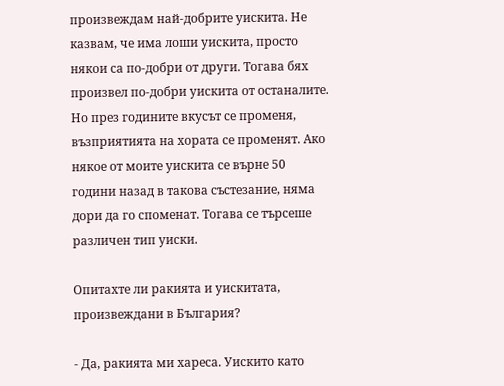произвеждам най-добрите уискита. Не казвам, че има лоши уискита, просто някои са по-добри от други. Тогава бях произвел по-добри уискита от останалите. Но през годините вкусът се променя, възприятията на хората се променят. Ако някое от моите уискита се върне 50 години назад в такова състезание, няма дори да го споменат. Тогава се търсеше различен тип уиски.

Опитахте ли ракията и уискитата, произвеждани в България?

- Да, ракията ми хареса. Уискито като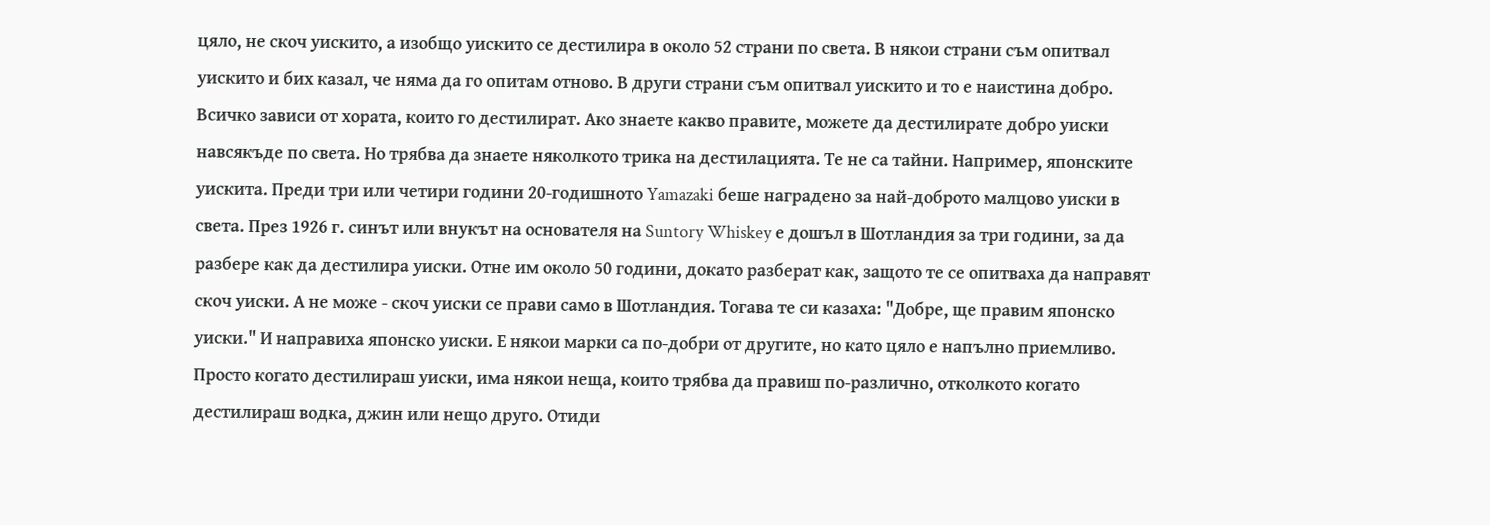цяло, не скоч уискито, а изобщо уискито се дестилира в около 52 страни по света. В някои страни съм опитвал уискито и бих казал, че няма да го опитам отново. В други страни съм опитвал уискито и то е наистина добро. Всичко зависи от хората, които го дестилират. Ако знаете какво правите, можете да дестилирате добро уиски навсякъде по света. Но трябва да знаете няколкото трика на дестилацията. Те не са тайни. Например, японските уискита. Преди три или четири години 20-годишното Yamazaki беше наградено за най-доброто малцово уиски в света. През 1926 г. синът или внукът на основателя на Suntory Whiskey е дошъл в Шотландия за три години, за да разбере как да дестилира уиски. Отне им около 50 години, докато разберат как, защото те се опитваха да направят скоч уиски. А не може - скоч уиски се прави само в Шотландия. Тогава те си казаха: "Добре, ще правим японско уиски." И направиха японско уиски. Е някои марки са по-добри от другите, но като цяло е напълно приемливо. Просто когато дестилираш уиски, има някои неща, които трябва да правиш по-различно, отколкото когато дестилираш водка, джин или нещо друго. Отиди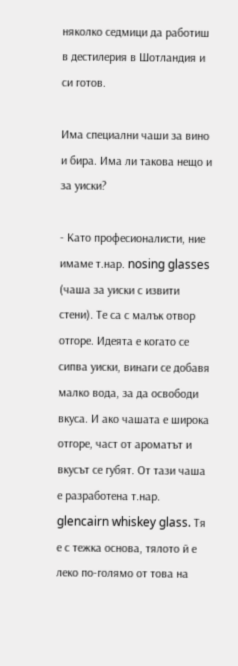няколко седмици да работиш в дестилерия в Шотландия и си готов.

Има специални чаши за вино и бира. Има ли такова нещо и за уиски?

- Като професионалисти, ние имаме т.нар. nosing glasses (чаша за уиски с извити стени). Те са с малък отвор отгоре. Идеята е когато се сипва уиски, винаги се добавя малко вода, за да освободи вкуса. И ако чашата е широка отгоре, част от ароматът и вкусът се губят. От тази чаша е разработена т.нар. glencairn whiskey glass. Тя е с тежка основа, тялото й е леко по-голямо от това на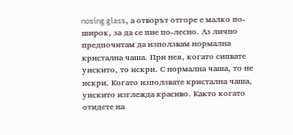nosing glass, а отворът отгоре е малко по-широк, за да се пие по-лесно. Аз лично предпочитам да използвам нормална кристална чаша. При нея, когато сипвате уискито, то искри. С нормална чаша, то не искри. Когато използвате кристална чаша, уискито изглежда красиво. Както когато отидете на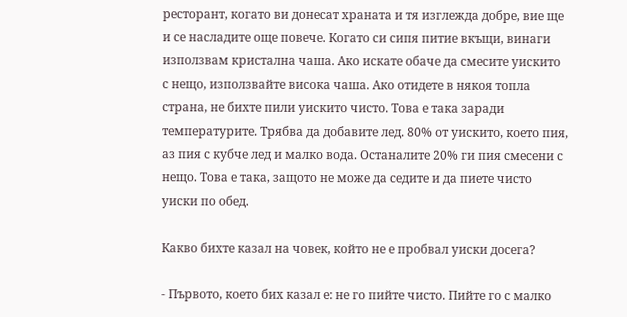ресторант, когато ви донесат храната и тя изглежда добре, вие ще и се насладите още повече. Когато си сипя питие вкъщи, винаги използвам кристална чаша. Ако искате обаче да смесите уискито с нещо, използвайте висока чаша. Ако отидете в някоя топла страна, не бихте пили уискито чисто. Това е така заради температурите. Трябва да добавите лед. 80% от уискито, което пия, аз пия с кубче лед и малко вода. Останалите 20% ги пия смесени с нещо. Това е така, защото не може да седите и да пиете чисто уиски по обед.

Какво бихте казал на човек, който не е пробвал уиски досега?

- Първото, което бих казал е: не го пийте чисто. Пийте го с малко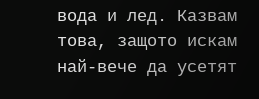вода и лед. Казвам това, защото искам най-вече да усетят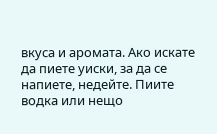вкуса и аромата. Ако искате да пиете уиски, за да се напиете, недейте. Пиите водка или нещо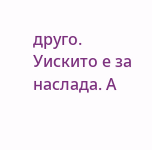друго. Уискито е за наслада. А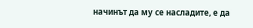начинът да му се насладите, е да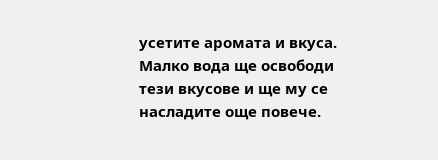усетите аромата и вкуса. Малко вода ще освободи тези вкусове и ще му се насладите още повече.